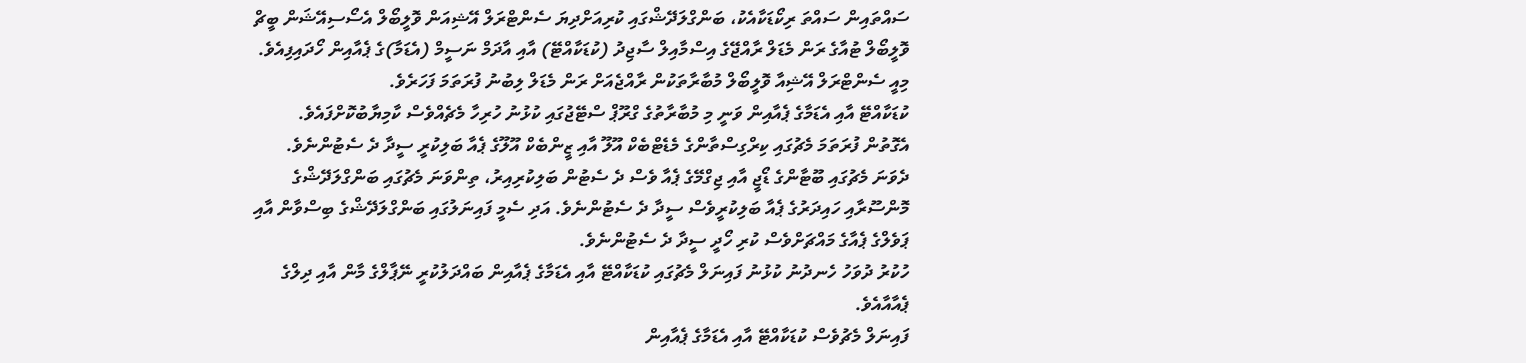ސައްތައިން ސައްތަ ރިކޯޑަކާއެކު، ބަންގްލަދޭޝްގައި ކުރިއަށްދިޔަ ސެންޓްރަލް އޭޝިއަން ވޮލީބޯލް އެސޯސިއޭޝަން ބީޗް ވޮލީބޯލް ޓުއާގެ ރަން މެޑަލް ރާއްޖޭގެ އިސްމާއިލް ސާޖިދު (ކުޑަކާއްޓޭ) އާއި އާދަމް ނަސީމް (އެޑަމާ)ގެ ޕެއާއިން ހޯދައިފިއެވެ.
މިއީ ސެންޓްރަލް އޭޝިއާ ވޮލީބޯލް މުބާރާތަކުން ރާއްޖެއަށް ރަން މެޑަލް ލިބުނު ފުރަތަމަ ފަހަރެވެ.
ކުޑަކާއްޓޭ އާއި އެޑަމާގެ ޕެއާއިން ވަނީ މި މުބާރާތުގެ ގްރޫޕް ސްޓޭޖުގައި ކުޅުނު ހުރިހާ މެޗެއްވެސް ކާމިޔާބުކޮށްފައެވެ. އެގޮތުން ފުރަތަމަ މެޗުގައި ކިރްގިސްތާންގެ މެޑެޓްބެކް އޫލޫ އާއި ޒީންބެކް އޫލޫގެ ޕެއާ ބަލިކުރީ ސީދާ ދެ ސެޓުންނެވެ. ދެވަނަ މެޗުގައި ބޫޓާންގެ ޑޯޖީ އާއި ޖިގްމޭގެ ޕެއާ ވެސް ދެ ސެޓުން ބަލިކުރިއިރު، ތިންވަނަ މެޗުގައި ބަންގްލަދޭޝްގެ މޮންސޫރާއި ހައިދަރުގެ ޕެއާ ބަލިކުރީވެސް ސީދާ ދެ ސެޓުންނެވެ. އަދި ސެމީ ފައިނަލުގައި ބަންގްލަދޭޝްގެ ބިސްވާން އާއި ޕަވެލްގެ ޕެއާގެ މައްޗަށްވެސް ކުރި ހޯދީ ސީދާ ދެ ސެޓުންނެވެ.
ހުކުރު ދުވަހު ހެނދުނު ކުޅުނު ފައިނަލް މެޗުގައި ކުޑަކާއްޓޭ އާއި އެޑަމާގެ ޕެއާއިން ބައްދަލުކުރީ ނޭޕާލްގެ މާން އާއި ދިލްގެ ޕެއާއާއެވެ.
ފައިނަލް މެޗުވެސް ކުޑަކާއްޓޭ އާއި އެޑަމާގެ ޕެއާއިން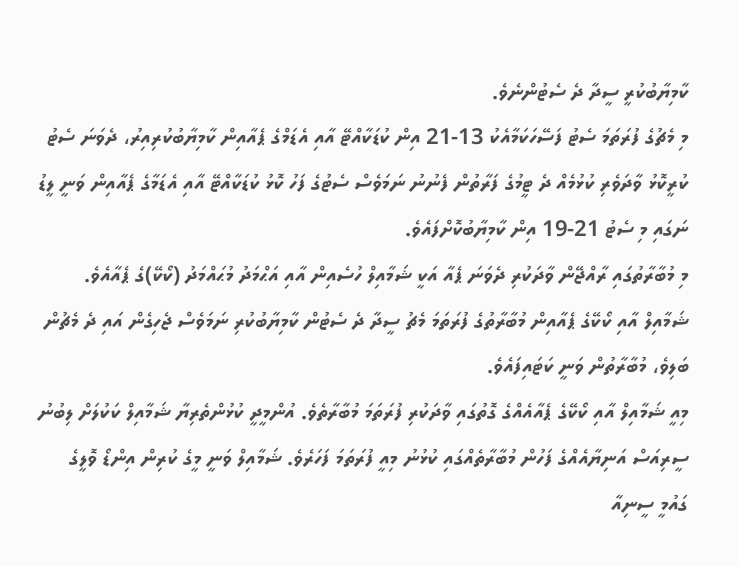ކާމިޔާބުކުރީ ސީދާ ދެ ސެޓުންނެވެ.
މި މެޗުގެ ފުރަތަމަ ސެޓު ފަސޭހަކަމާއެކު 13-21 އިން ކުޑަކާއްޓޭ އާއި އެޑަމްގެ ޕެއާއިން ކާމިޔާބުކުރިއިރު، ދެވަނަ ސެޓު ކުރީކޮޅު ވާދަވެރި ކުޅުމެއް ދެ ޓީމުގެ ފަރާތުން ފެނުނު ނަމަވެސް ސެޓުގެ ފަހު ކޮޅު ކުޑަކާއްޓޭ އާއި އެޑަމާގެ ޕެއާއިން ވަނީ ލީޑު ނަގައި މި ސެޓު 21-19 އިން ކާމިޔާބުކޮށްފައެވެ.
މި މުބާރާތުގައި ރާއްޖޭން ވާދަކުރި ދެވަނަ ޕެއާ އަކީ ޝަމާއިލް ހުސެއިން އާއި އަޙްމަދު މުޙައްމަދު (ކޯކޭ)ގެ ޕެއާއެވެ. ޝަމާއިލް އާއި ކޯކޭގެ ޕެއާއިން މުބާރާތުގެ ފުރަތަމަ މެޗު ސީދާ ދެ ސެޓުން ކާމިޔާބުކުރި ނަމަވެސް ޖެހިގެން އައި ދެ މެޗުން ބަލިވެ، މުބާރާތުން ވަނީ ކަޓައިފައެވެ.
މިއީ ޝަމާއިލް އާއި ކޯކޭގެ ޕެއާއެއްގެ ގޮތުގައި ވާދަކުރި ފުރަތަމަ މުބާރާތެވެ. އުންމީދީ ކުޅުންތެރިޔާ ޝަމާއިލް ކަކުލަށް ލިބުނު ސީރިއަސް އަނިޔާއެއްގެ ފަހުން މުބާރާތެއްގައި ކުޅުނު މިއީ ފުރަތަމަ ފަހަރެވެ. ޝަމާއިލް ވަނީ މީގެ ކުރިން އިންޑޯ ވޮލީގެ ގައުމީ ސީނިއާ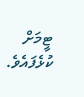ޓީމަށް ކުޅެފައެވެ.